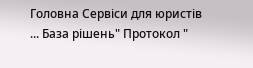Головна Сервіси для юристів ... База рішень" Протокол "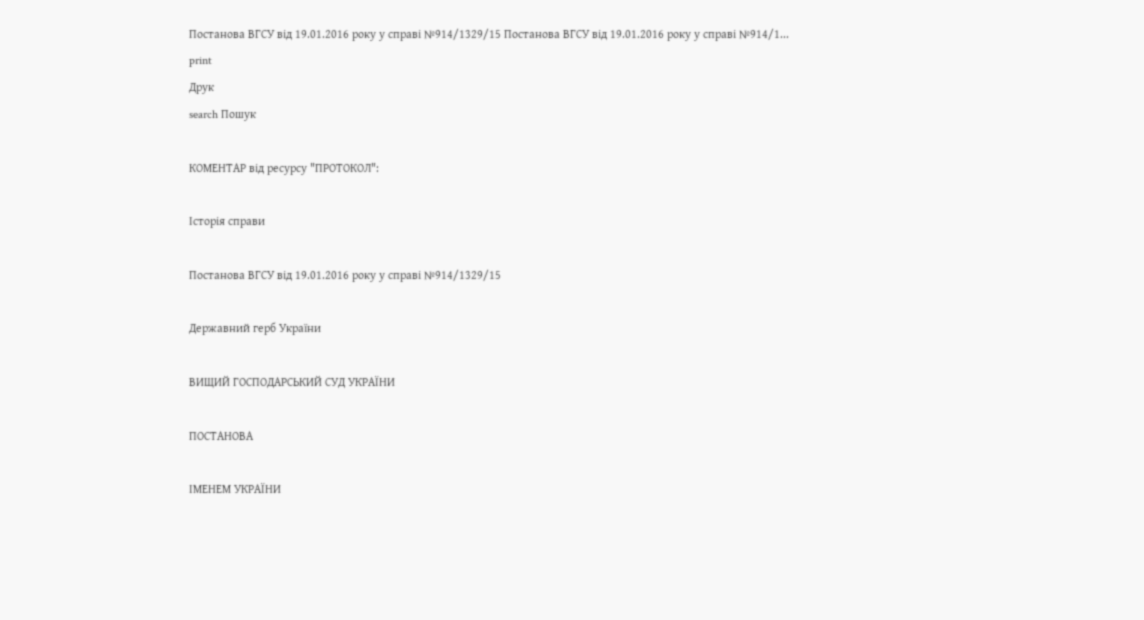Постанова ВГСУ від 19.01.2016 року у справі №914/1329/15 Постанова ВГСУ від 19.01.2016 року у справі №914/1...
print
Друк
search Пошук

КОМЕНТАР від ресурсу "ПРОТОКОЛ":

Історія справи

Постанова ВГСУ від 19.01.2016 року у справі №914/1329/15

Державний герб України

ВИЩИЙ ГОСПОДАРСЬКИЙ СУД УКРАЇНИ

ПОСТАНОВА

ІМЕНЕМ УКРАЇНИ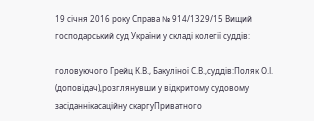19 січня 2016 року Справа № 914/1329/15 Вищий господарський суд України у складі колегії суддів:

головуючого Грейц К.В., Бакуліної С.В.,суддів:Поляк О.І. (доповідач),розглянувши у відкритому судовому засіданнікасаційну скаргуПриватного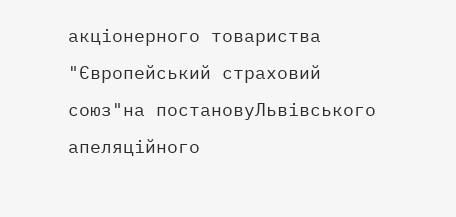акціонерного товариства "Європейський страховий союз"на постановуЛьвівського апеляційного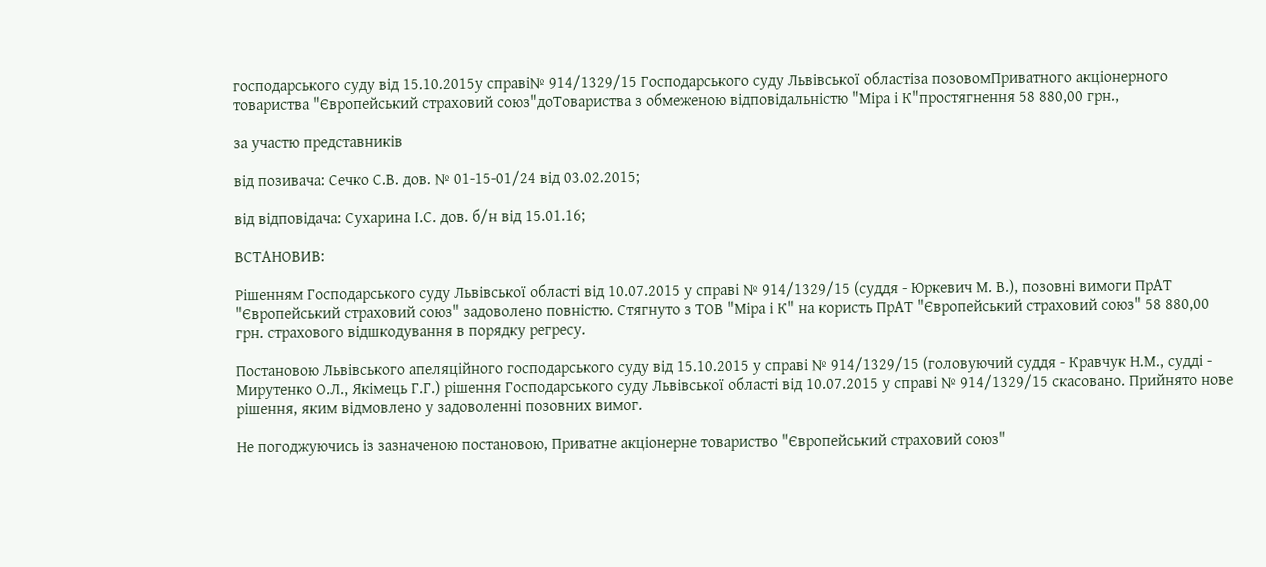господарського суду від 15.10.2015у справі№ 914/1329/15 Господарського суду Львівської областіза позовомПриватного акціонерного товариства "Європейський страховий союз"доТовариства з обмеженою відповідальністю "Міра і К"простягнення 58 880,00 грн.,

за участю представників

від позивача: Сечко С.В. дов. № 01-15-01/24 від 03.02.2015;

від відповідача: Сухарина І.С. дов. б/н від 15.01.16;

ВСТАНОВИВ:

Рішенням Господарського суду Львівської області від 10.07.2015 у справі № 914/1329/15 (суддя - Юркевич М. В.), позовні вимоги ПрАТ "Європейський страховий союз" задоволено повністю. Стягнуто з ТОВ "Міра і К" на користь ПрАТ "Європейський страховий союз" 58 880,00 грн. страхового відшкодування в порядку регресу.

Постановою Львівського апеляційного господарського суду від 15.10.2015 у справі № 914/1329/15 (головуючий суддя - Кравчук Н.М., судді - Мирутенко О.Л., Якімець Г.Г.) рішення Господарського суду Львівської області від 10.07.2015 у справі № 914/1329/15 скасовано. Прийнято нове рішення, яким відмовлено у задоволенні позовних вимог.

Не погоджуючись із зазначеною постановою, Приватне акціонерне товариство "Європейський страховий союз"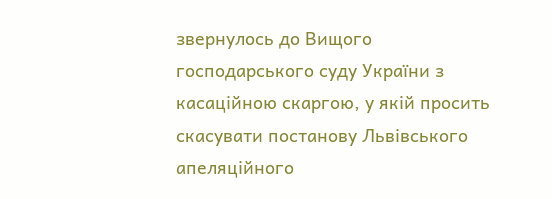звернулось до Вищого господарського суду України з касаційною скаргою, у якій просить скасувати постанову Львівського апеляційного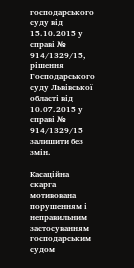господарського суду від 15.10.2015 у справі № 914/1329/15, рішення Господарського суду Львівської області від 10.07.2015 у справі № 914/1329/15 залишити без змін.

Касаційна скарга мотивована порушенням і неправильним застосуванням господарським судом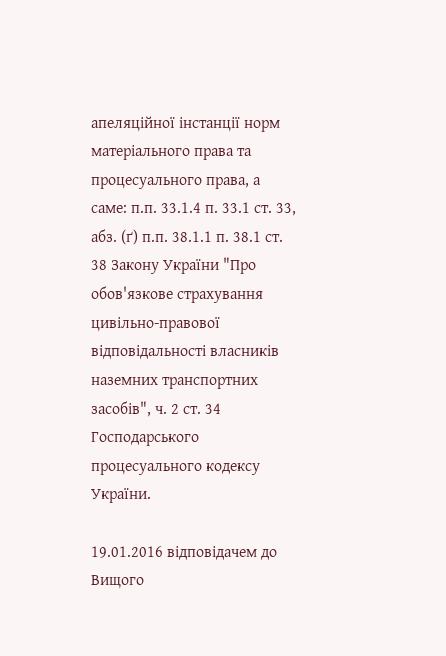апеляційної інстанції норм матеріального права та процесуального права, а саме: п.п. 33.1.4 п. 33.1 ст. 33, абз. (ґ) п.п. 38.1.1 п. 38.1 ст. 38 Закону України "Про обов'язкове страхування цивільно-правової відповідальності власників наземних транспортних засобів", ч. 2 ст. 34 Господарського процесуального кодексу України.

19.01.2016 відповідачем до Вищого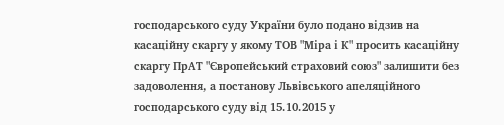господарського суду України було подано відзив на касаційну скаргу у якому ТОВ "Міра і К" просить касаційну скаргу ПрАТ "Європейський страховий союз" залишити без задоволення, а постанову Львівського апеляційного господарського суду від 15.10.2015 у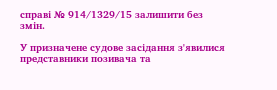справі № 914/1329/15 залишити без змін.

У призначене судове засідання з'явилися представники позивача та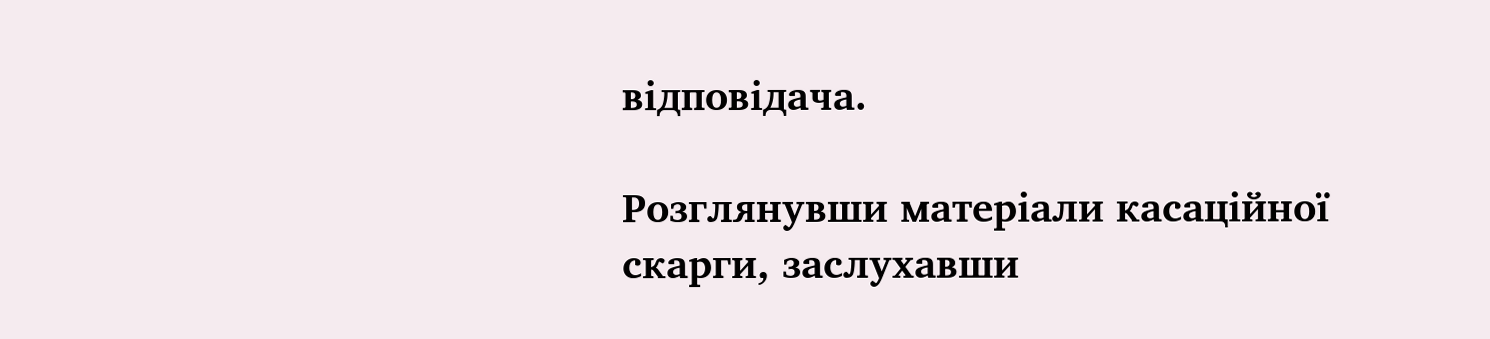відповідача.

Розглянувши матеріали касаційної скарги, заслухавши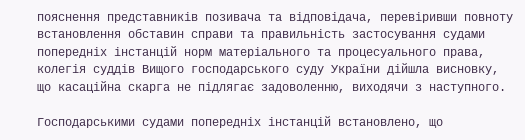пояснення представників позивача та відповідача, перевіривши повноту встановлення обставин справи та правильність застосування судами попередніх інстанцій норм матеріального та процесуального права, колегія суддів Вищого господарського суду України дійшла висновку, що касаційна скарга не підлягає задоволенню, виходячи з наступного.

Господарськими судами попередніх інстанцій встановлено, що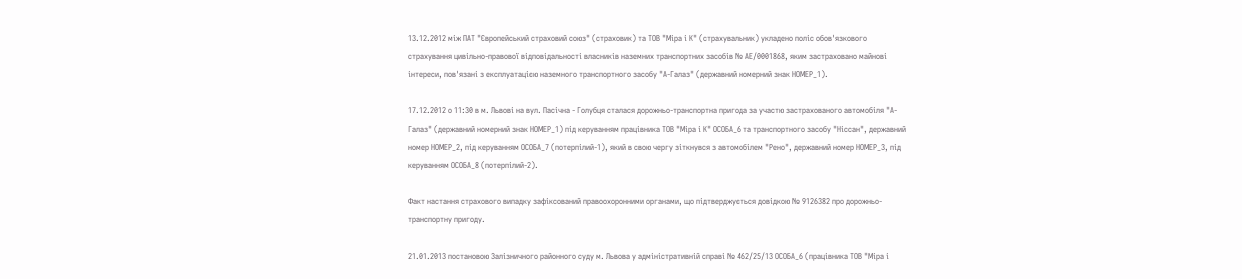13.12.2012 між ПАТ "Європейський страховий союз" (страховик) та ТОВ "Міра і К" (страхувальник) укладено поліс обов'язкового страхування цивільно-правової відповідальності власників наземних транспортних засобів № АЕ/0001868, яким застраховано майнові інтереси, пов'язані з експлуатацією наземного транспортного засобу "А-Галаз" (державний номерний знак НОМЕР_1).

17.12.2012 о 11:30 в м. Львові на вул. Пасічна - Голубця сталася дорожньо-транспортна пригода за участю застрахованого автомобіля "А-Галаз" (державний номерний знак НОМЕР_1) під керуванням працівника ТОВ "Міра і К" ОСОБА_6 та транспортного засобу "Ніссан", державний номер НОМЕР_2, під керуванням ОСОБА_7 (потерпілий-1), який в свою чергу зіткнувся з автомобілем "Рено", державний номер НОМЕР_3, під керуванням ОСОБА_8 (потерпілий-2).

Факт настання страхового випадку зафіксований правоохоронними органами, що підтверджується довідкою № 9126382 про дорожньо-транспортну пригоду.

21.01.2013 постановою Залізничного районного суду м. Львова у адміністративній справі № 462/25/13 ОСОБА_6 (працівника ТОВ "Міра і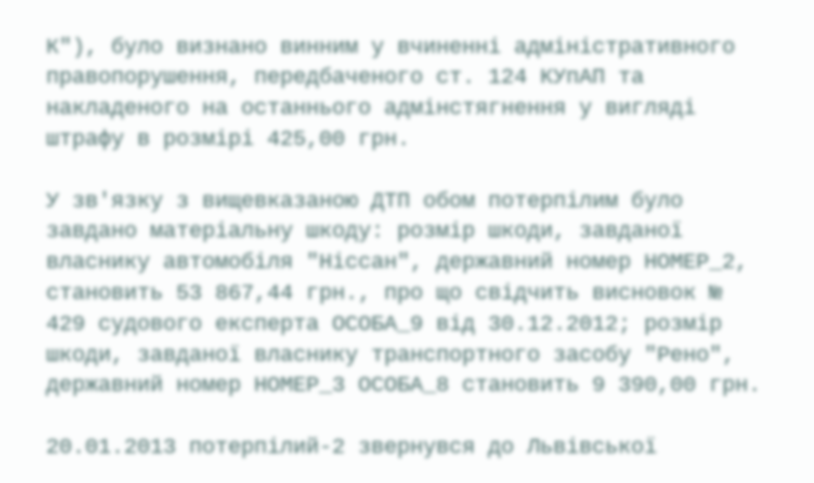К"), було визнано винним у вчиненні адміністративного правопорушення, передбаченого ст. 124 КУпАП та накладеного на останнього адмінстягнення у вигляді штрафу в розмірі 425,00 грн.

У зв'язку з вищевказаною ДТП обом потерпілим було завдано матеріальну шкоду: розмір шкоди, завданої власнику автомобіля "Ніссан", державний номер НОМЕР_2, становить 53 867,44 грн., про що свідчить висновок № 429 судового експерта ОСОБА_9 від 30.12.2012; розмір шкоди, завданої власнику транспортного засобу "Рено", державний номер НОМЕР_3 ОСОБА_8 становить 9 390,00 грн.

20.01.2013 потерпілий-2 звернувся до Львівської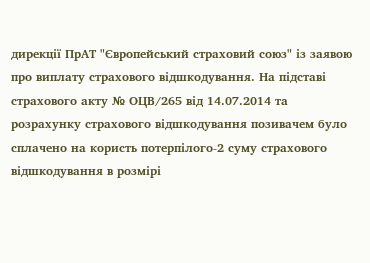дирекції ПрАТ "Європейський страховий союз" із заявою про виплату страхового відшкодування. На підставі страхового акту № ОЦВ/265 від 14.07.2014 та розрахунку страхового відшкодування позивачем було сплачено на користь потерпілого-2 суму страхового відшкодування в розмірі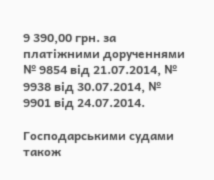9 390,00 грн. за платіжними дорученнями № 9854 від 21.07.2014, № 9938 від 30.07.2014, № 9901 від 24.07.2014.

Господарськими судами також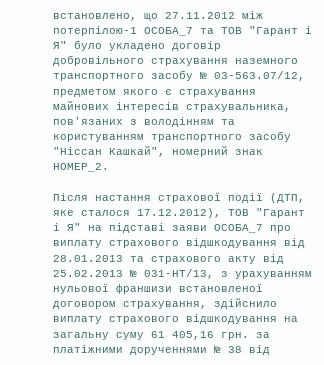встановлено, що 27.11.2012 між потерпілою-1 ОСОБА_7 та ТОВ "Гарант і Я" було укладено договір добровільного страхування наземного транспортного засобу № 03-563.07/12, предметом якого є страхування майнових інтересів страхувальника, пов'язаних з володінням та користуванням транспортного засобу "Ніссан Кашкай", номерний знак НОМЕР_2.

Після настання страхової події (ДТП, яке сталося 17.12.2012), ТОВ "Гарант і Я" на підставі заяви ОСОБА_7 про виплату страхового відшкодування від 28.01.2013 та страхового акту від 25.02.2013 № 031-НТ/13, з урахуванням нульової франшизи встановленої договором страхування, здійснило виплату страхового відшкодування на загальну суму 61 405,16 грн. за платіжними дорученнями № 38 від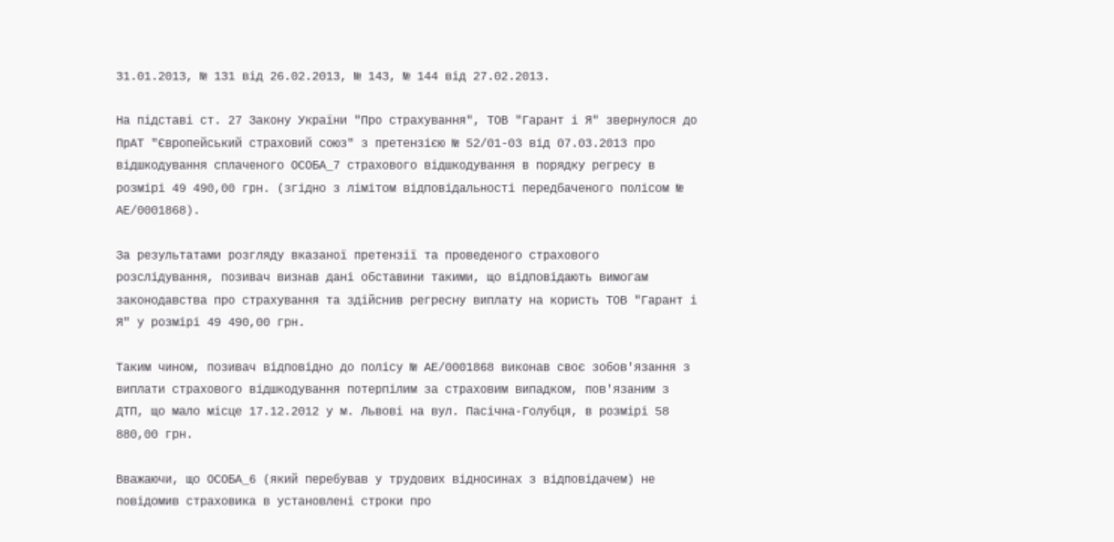31.01.2013, № 131 від 26.02.2013, № 143, № 144 від 27.02.2013.

На підставі ст. 27 Закону України "Про страхування", ТОВ "Гарант і Я" звернулося до ПрАТ "Європейський страховий союз" з претензією № 52/01-03 від 07.03.2013 про відшкодування сплаченого ОСОБА_7 страхового відшкодування в порядку регресу в розмірі 49 490,00 грн. (згідно з лімітом відповідальності передбаченого полісом № АЕ/0001868).

За результатами розгляду вказаної претензії та проведеного страхового розслідування, позивач визнав дані обставини такими, що відповідають вимогам законодавства про страхування та здійснив регресну виплату на користь ТОВ "Гарант і Я" у розмірі 49 490,00 грн.

Таким чином, позивач відповідно до полісу № АЕ/0001868 виконав своє зобов'язання з виплати страхового відшкодування потерпілим за страховим випадком, пов'язаним з ДТП, що мало місце 17.12.2012 у м. Львові на вул. Пасічна-Голубця, в розмірі 58 880,00 грн.

Вважаючи, що ОСОБА_6 (який перебував у трудових відносинах з відповідачем) не повідомив страховика в установлені строки про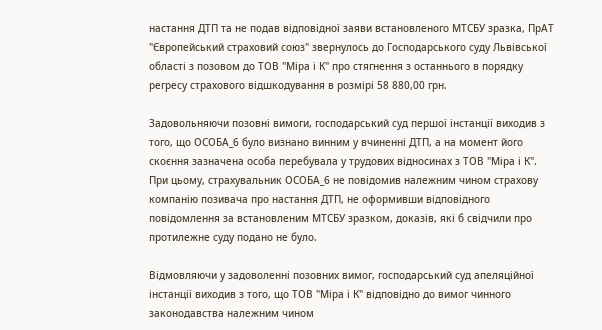настання ДТП та не подав відповідної заяви встановленого МТСБУ зразка, ПрАТ "Європейський страховий союз" звернулось до Господарського суду Львівської області з позовом до ТОВ "Міра і К" про стягнення з останнього в порядку регресу страхового відшкодування в розмірі 58 880,00 грн.

Задовольняючи позовні вимоги, господарський суд першої інстанції виходив з того, що ОСОБА_6 було визнано винним у вчиненні ДТП, а на момент його скоєння зазначена особа перебувала у трудових відносинах з ТОВ "Міра і К". При цьому, страхувальник ОСОБА_6 не повідомив належним чином страхову компанію позивача про настання ДТП, не оформивши відповідного повідомлення за встановленим МТСБУ зразком, доказів, які б свідчили про протилежне суду подано не було.

Відмовляючи у задоволенні позовних вимог, господарський суд апеляційної інстанції виходив з того, що ТОВ "Міра і К" відповідно до вимог чинного законодавства належним чином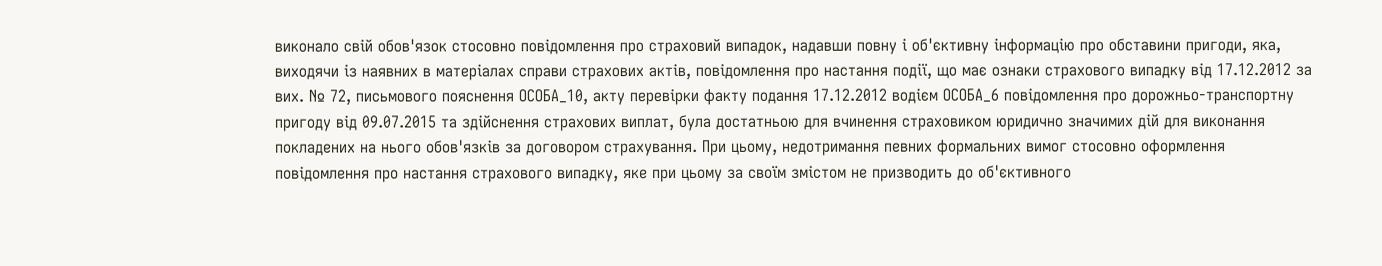виконало свій обов'язок стосовно повідомлення про страховий випадок, надавши повну і об'єктивну інформацію про обставини пригоди, яка, виходячи із наявних в матеріалах справи страхових актів, повідомлення про настання події, що має ознаки страхового випадку від 17.12.2012 за вих. № 72, письмового пояснення ОСОБА_10, акту перевірки факту подання 17.12.2012 водієм ОСОБА_6 повідомлення про дорожньо-транспортну пригоду від 09.07.2015 та здійснення страхових виплат, була достатньою для вчинення страховиком юридично значимих дій для виконання покладених на нього обов'язків за договором страхування. При цьому, недотримання певних формальних вимог стосовно оформлення повідомлення про настання страхового випадку, яке при цьому за своїм змістом не призводить до об'єктивного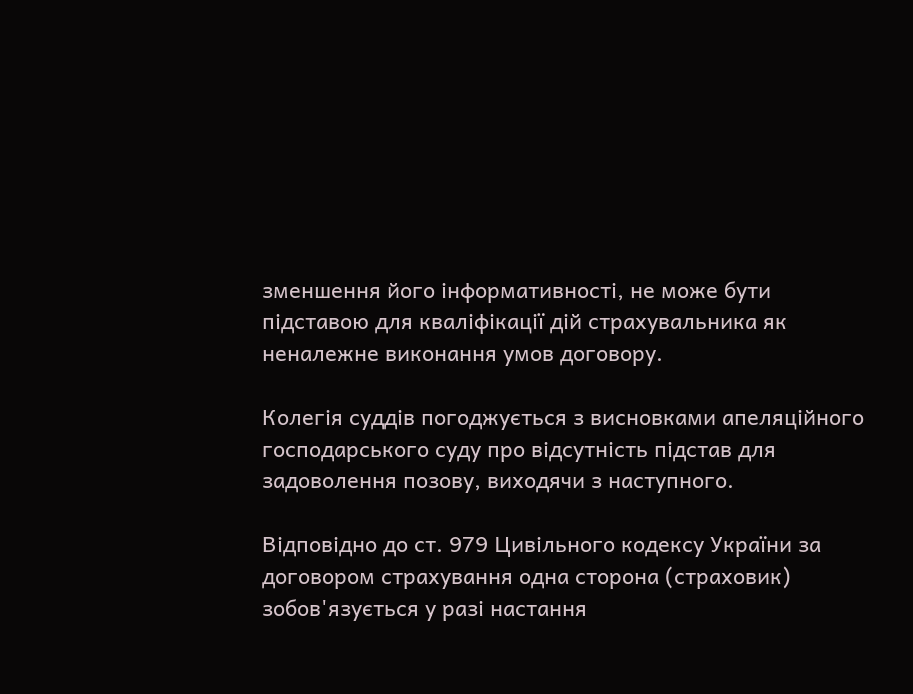зменшення його інформативності, не може бути підставою для кваліфікації дій страхувальника як неналежне виконання умов договору.

Колегія суддів погоджується з висновками апеляційного господарського суду про відсутність підстав для задоволення позову, виходячи з наступного.

Відповідно до ст. 979 Цивільного кодексу України за договором страхування одна сторона (страховик) зобов'язується у разі настання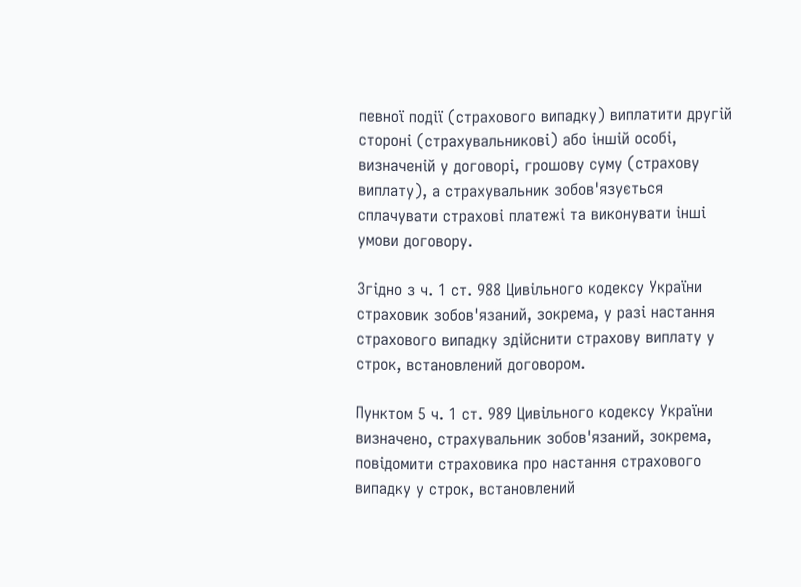певної події (страхового випадку) виплатити другій стороні (страхувальникові) або іншій особі, визначеній у договорі, грошову суму (страхову виплату), а страхувальник зобов'язується сплачувати страхові платежі та виконувати інші умови договору.

Згідно з ч. 1 ст. 988 Цивільного кодексу України страховик зобов'язаний, зокрема, у разі настання страхового випадку здійснити страхову виплату у строк, встановлений договором.

Пунктом 5 ч. 1 ст. 989 Цивільного кодексу України визначено, страхувальник зобов'язаний, зокрема, повідомити страховика про настання страхового випадку у строк, встановлений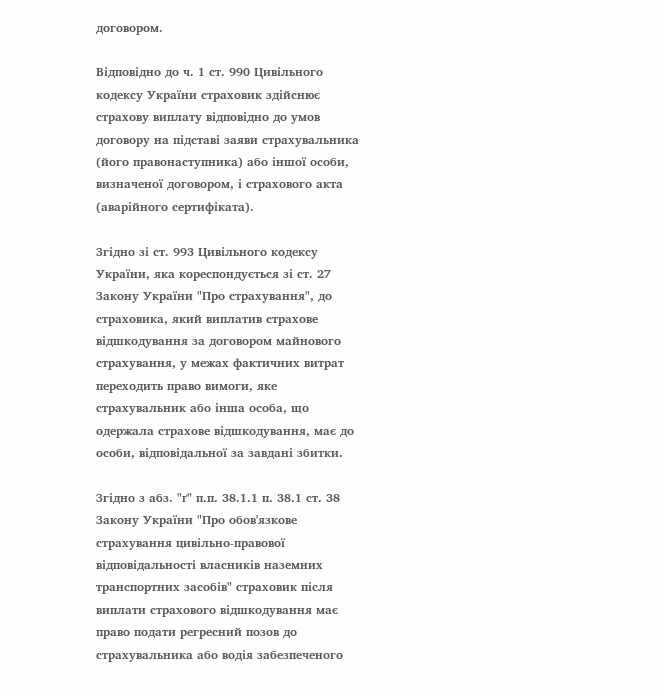договором.

Відповідно до ч. 1 ст. 990 Цивільного кодексу України страховик здійснює страхову виплату відповідно до умов договору на підставі заяви страхувальника (його правонаступника) або іншої особи, визначеної договором, і страхового акта (аварійного сертифіката).

Згідно зі ст. 993 Цивільного кодексу України, яка кореспондується зі ст. 27 Закону України "Про страхування", до страховика, який виплатив страхове відшкодування за договором майнового страхування, у межах фактичних витрат переходить право вимоги, яке страхувальник або інша особа, що одержала страхове відшкодування, має до особи, відповідальної за завдані збитки.

Згідно з абз. "ґ" п.п. 38.1.1 п. 38.1 ст. 38 Закону України "Про обов'язкове страхування цивільно-правової відповідальності власників наземних транспортних засобів" страховик після виплати страхового відшкодування має право подати регресний позов до страхувальника або водія забезпеченого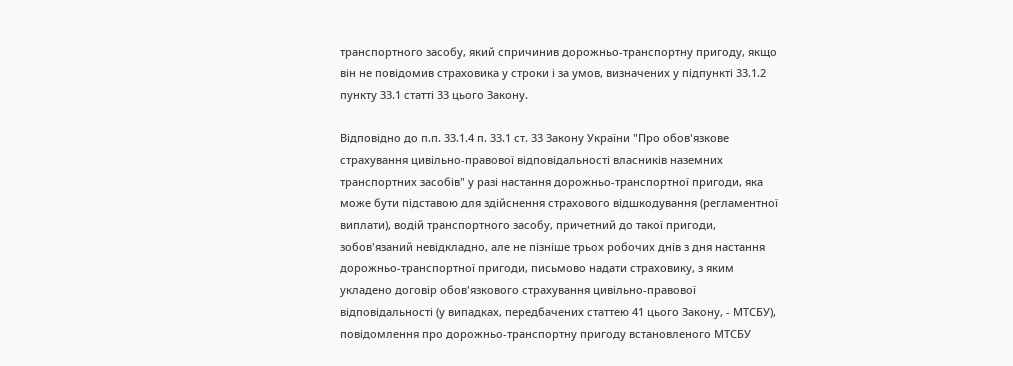транспортного засобу, який спричинив дорожньо-транспортну пригоду, якщо він не повідомив страховика у строки і за умов, визначених у підпункті 33.1.2 пункту 33.1 статті 33 цього Закону.

Відповідно до п.п. 33.1.4 п. 33.1 ст. 33 Закону України "Про обов'язкове страхування цивільно-правової відповідальності власників наземних транспортних засобів" у разі настання дорожньо-транспортної пригоди, яка може бути підставою для здійснення страхового відшкодування (регламентної виплати), водій транспортного засобу, причетний до такої пригоди, зобов'язаний невідкладно, але не пізніше трьох робочих днів з дня настання дорожньо-транспортної пригоди, письмово надати страховику, з яким укладено договір обов'язкового страхування цивільно-правової відповідальності (у випадках, передбачених статтею 41 цього Закону, - МТСБУ), повідомлення про дорожньо-транспортну пригоду встановленого МТСБУ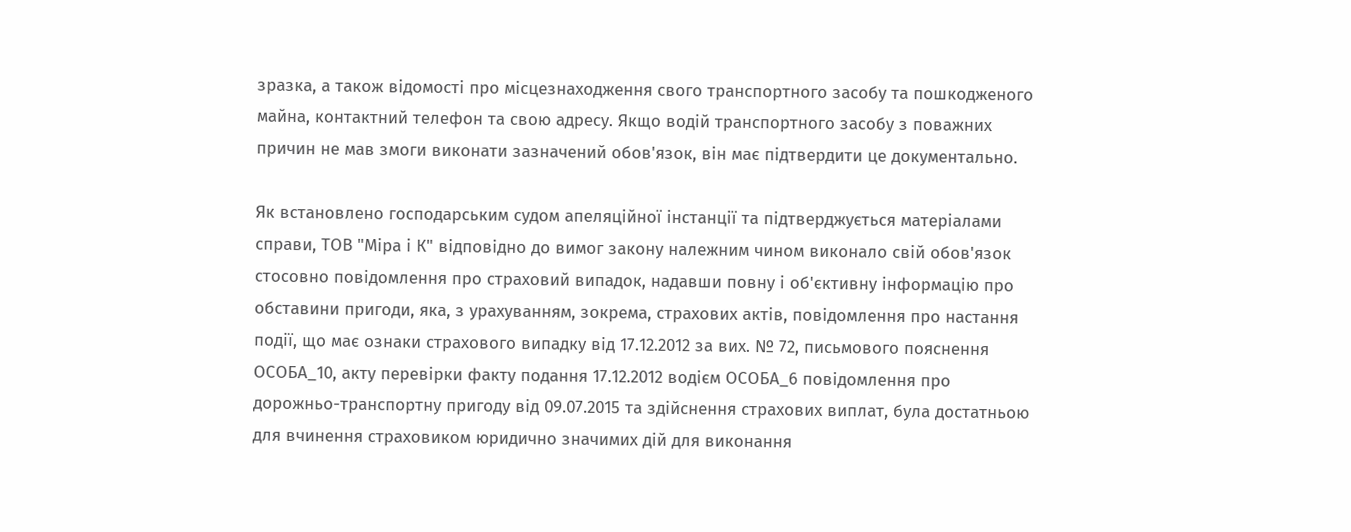зразка, а також відомості про місцезнаходження свого транспортного засобу та пошкодженого майна, контактний телефон та свою адресу. Якщо водій транспортного засобу з поважних причин не мав змоги виконати зазначений обов'язок, він має підтвердити це документально.

Як встановлено господарським судом апеляційної інстанції та підтверджується матеріалами справи, ТОВ "Міра і К" відповідно до вимог закону належним чином виконало свій обов'язок стосовно повідомлення про страховий випадок, надавши повну і об'єктивну інформацію про обставини пригоди, яка, з урахуванням, зокрема, страхових актів, повідомлення про настання події, що має ознаки страхового випадку від 17.12.2012 за вих. № 72, письмового пояснення ОСОБА_10, акту перевірки факту подання 17.12.2012 водієм ОСОБА_6 повідомлення про дорожньо-транспортну пригоду від 09.07.2015 та здійснення страхових виплат, була достатньою для вчинення страховиком юридично значимих дій для виконання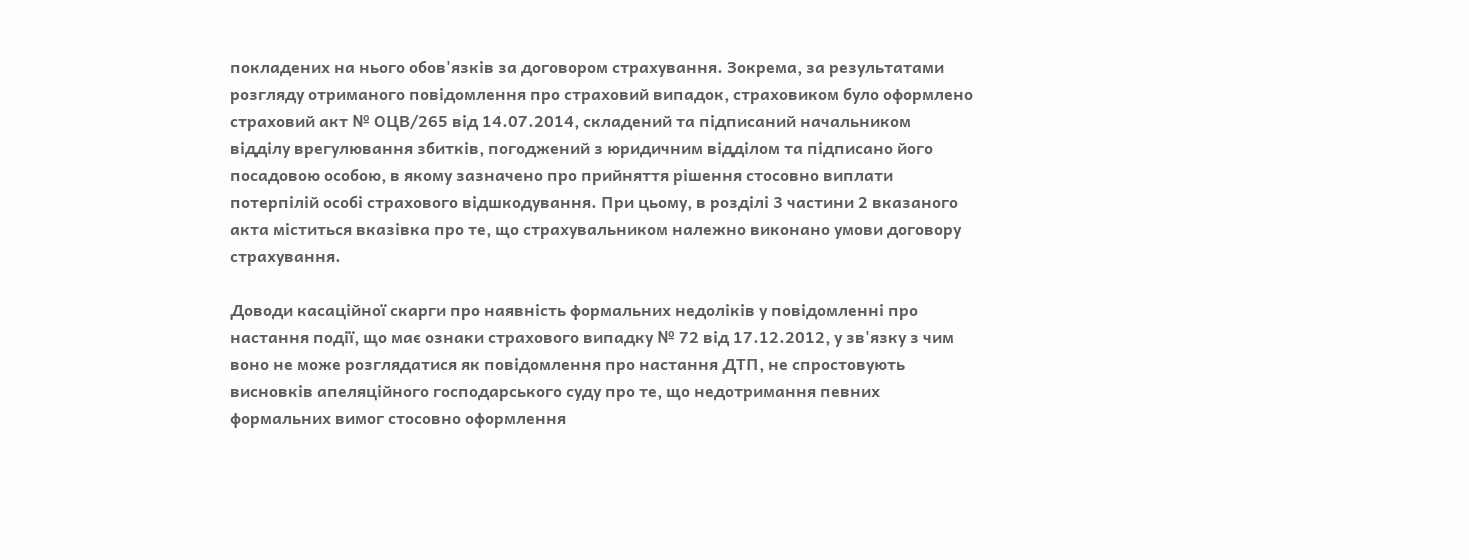покладених на нього обов'язків за договором страхування. Зокрема, за результатами розгляду отриманого повідомлення про страховий випадок, страховиком було оформлено страховий акт № ОЦВ/265 від 14.07.2014, складений та підписаний начальником відділу врегулювання збитків, погоджений з юридичним відділом та підписано його посадовою особою, в якому зазначено про прийняття рішення стосовно виплати потерпілій особі страхового відшкодування. При цьому, в розділі 3 частини 2 вказаного акта міститься вказівка про те, що страхувальником належно виконано умови договору страхування.

Доводи касаційної скарги про наявність формальних недоліків у повідомленні про настання події, що має ознаки страхового випадку № 72 від 17.12.2012, у зв'язку з чим воно не може розглядатися як повідомлення про настання ДТП, не спростовують висновків апеляційного господарського суду про те, що недотримання певних формальних вимог стосовно оформлення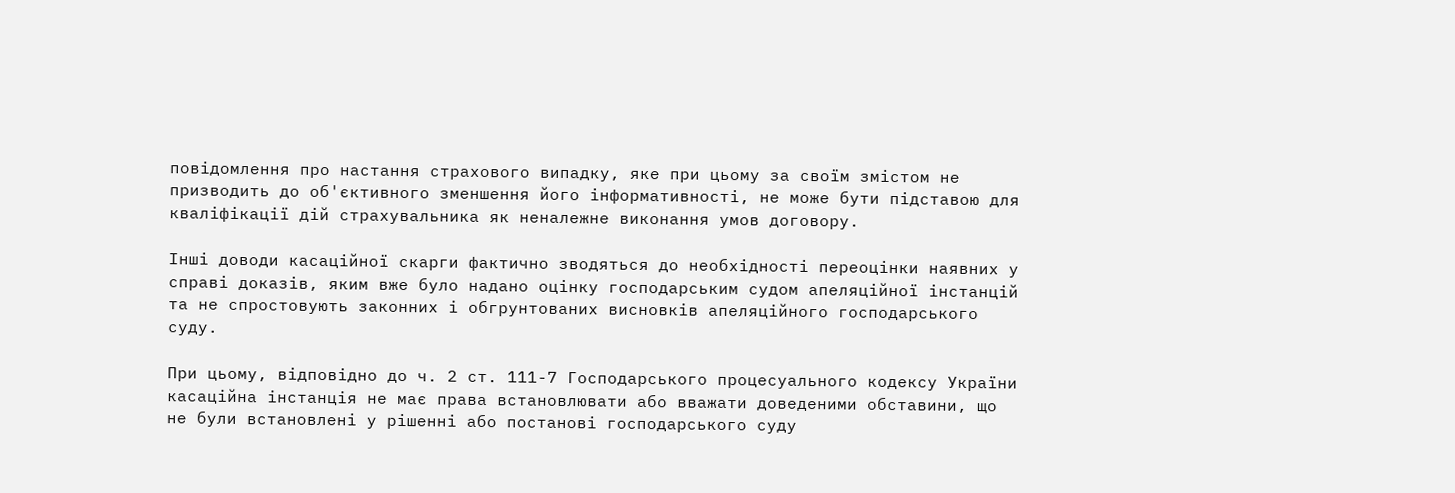повідомлення про настання страхового випадку, яке при цьому за своїм змістом не призводить до об'єктивного зменшення його інформативності, не може бути підставою для кваліфікації дій страхувальника як неналежне виконання умов договору.

Інші доводи касаційної скарги фактично зводяться до необхідності переоцінки наявних у справі доказів, яким вже було надано оцінку господарським судом апеляційної інстанцій та не спростовують законних і обгрунтованих висновків апеляційного господарського суду.

При цьому, відповідно до ч. 2 ст. 111-7 Господарського процесуального кодексу України касаційна інстанція не має права встановлювати або вважати доведеними обставини, що не були встановлені у рішенні або постанові господарського суду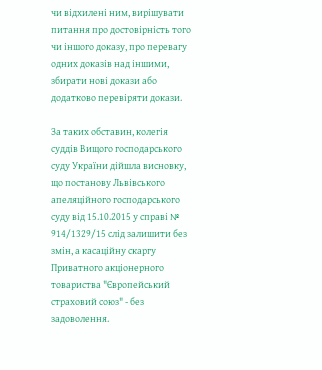чи відхилені ним, вирішувати питання про достовірність того чи іншого доказу, про перевагу одних доказів над іншими, збирати нові докази або додатково перевіряти докази.

За таких обставин, колегія суддів Вищого господарського суду України дійшла висновку, що постанову Львівського апеляційного господарського суду від 15.10.2015 у справі № 914/1329/15 слід залишити без змін, а касаційну скаргу Приватного акціонерного товариства "Європейський страховий союз" - без задоволення.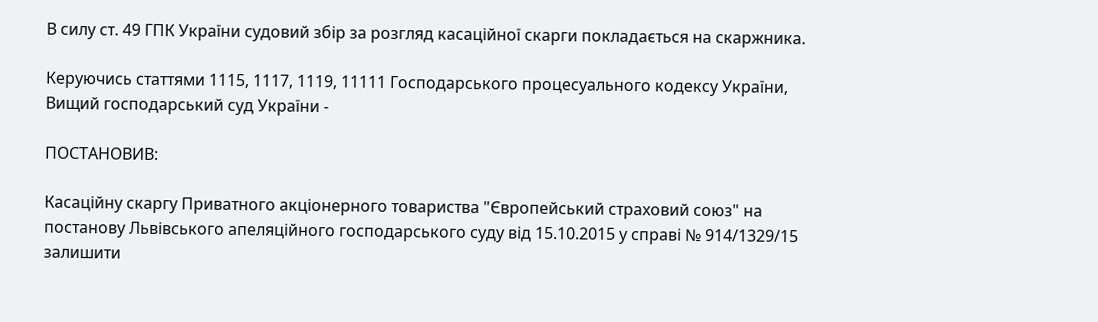В силу ст. 49 ГПК України судовий збір за розгляд касаційної скарги покладається на скаржника.

Керуючись статтями 1115, 1117, 1119, 11111 Господарського процесуального кодексу України, Вищий господарський суд України -

ПОСТАНОВИВ:

Касаційну скаргу Приватного акціонерного товариства "Європейський страховий союз" на постанову Львівського апеляційного господарського суду від 15.10.2015 у справі № 914/1329/15 залишити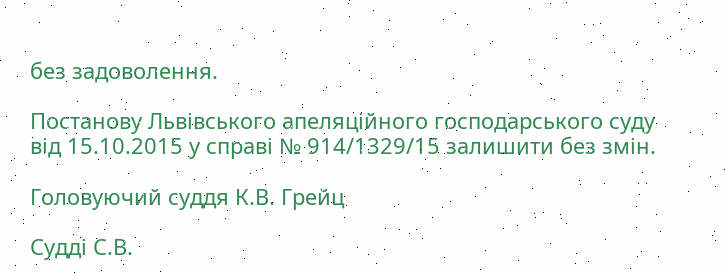без задоволення.

Постанову Львівського апеляційного господарського суду від 15.10.2015 у справі № 914/1329/15 залишити без змін.

Головуючий суддя К.В. Грейц

Судді С.В.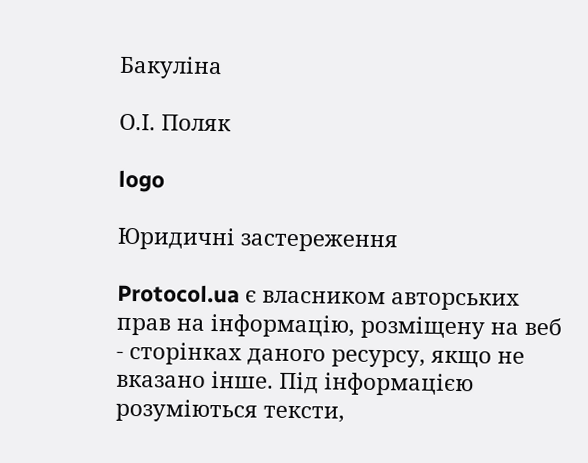Бакуліна

О.І. Поляк

logo

Юридичні застереження

Protocol.ua є власником авторських прав на інформацію, розміщену на веб - сторінках даного ресурсу, якщо не вказано інше. Під інформацією розуміються тексти,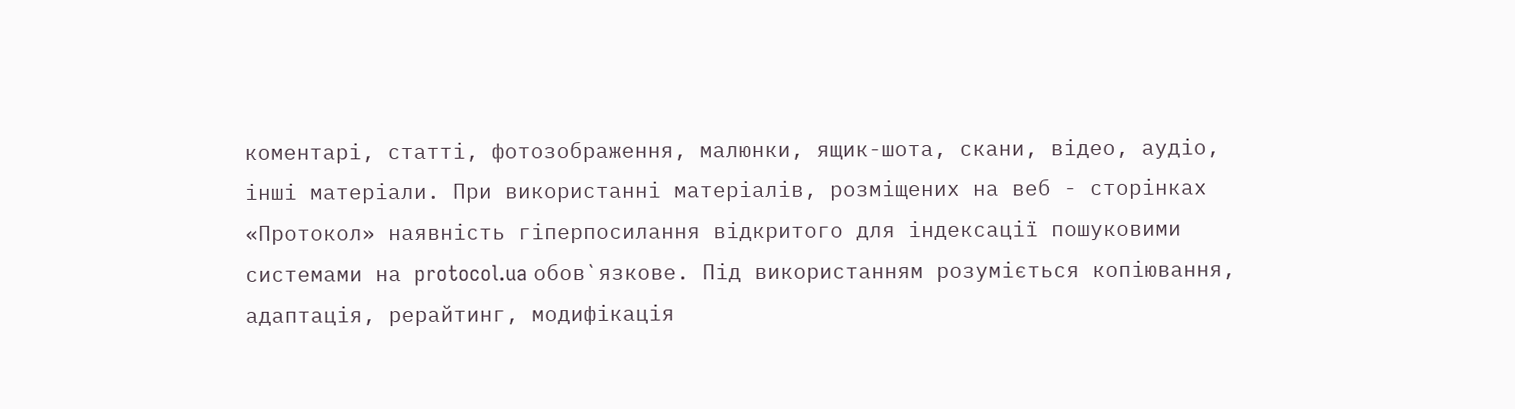коментарі, статті, фотозображення, малюнки, ящик-шота, скани, відео, аудіо, інші матеріали. При використанні матеріалів, розміщених на веб - сторінках «Протокол» наявність гіперпосилання відкритого для індексації пошуковими системами на protocol.ua обов`язкове. Під використанням розуміється копіювання, адаптація, рерайтинг, модифікація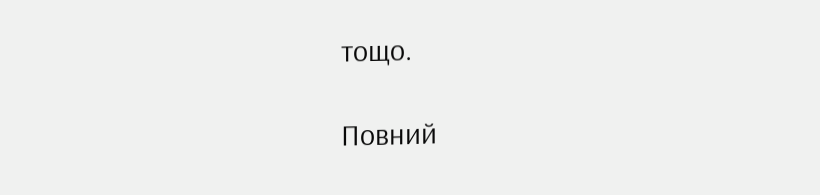тощо.

Повний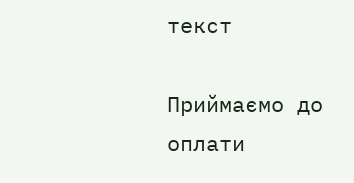текст

Приймаємо до оплати